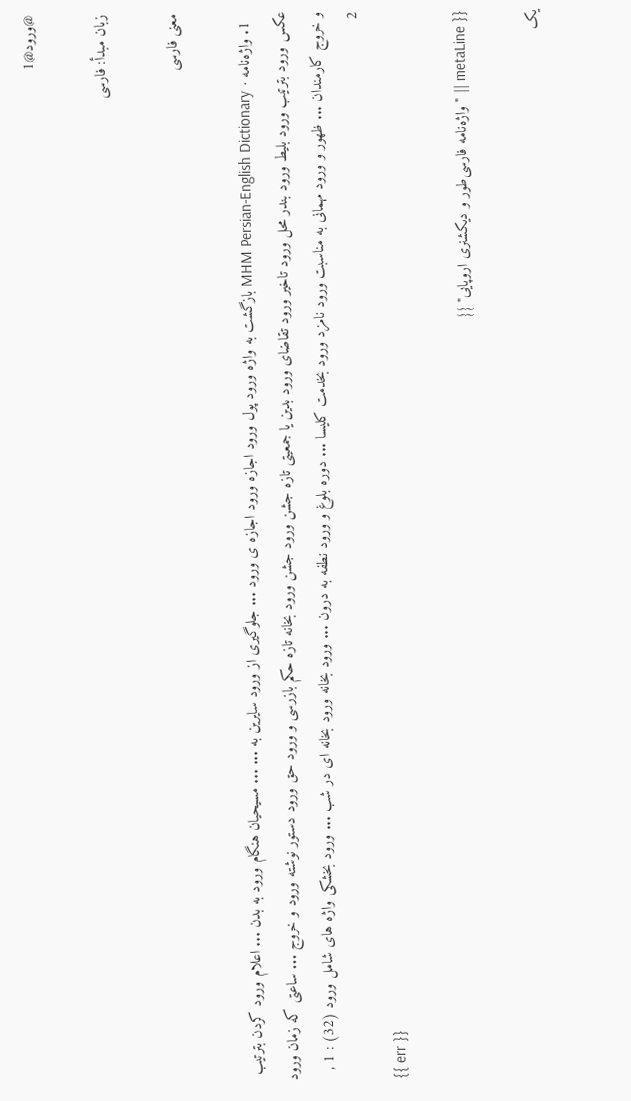@ورود@1

زبان مبدأ: فارسی

معنی فارسی

  1. واژه‌نامه · MHM Persian-English Dictionary بازگشت به واژه ورود پول ورود اجازه ورود اجازه ى ورود ... جلوگيرى از ورود سايرين به ... ... مسيحيان هنگام ورود به بدن ... اعلام ورود کردن بترتيب عکس ورود بترتيب ورود بليط ورود بندر محل ورود تاخير ورود تقاضاى ورود بدين يا جمعيتى تازه جشن ورود جشن ورود بخانه تازه حکم بازرسى و ورود حق ورود دستور نوشته ورود و خروج ... ساعتى که زمان ورود و خروج کارمندان ... ظهور و ورود مهمانى به مناسبت ورود نامزد ورود بخدمت کليسا ... دوره بلوغ و ورود نطفه به درون ... ورود بخانه ورود بخانه اى در شب ... ورود بخشکى واژه هاى شامل ورود (32) : 1 , 2
{{ err }}

{{ metaLine || "واژه‌نامه فارسی‌طور و دیکشنری اروپایی" }}

یک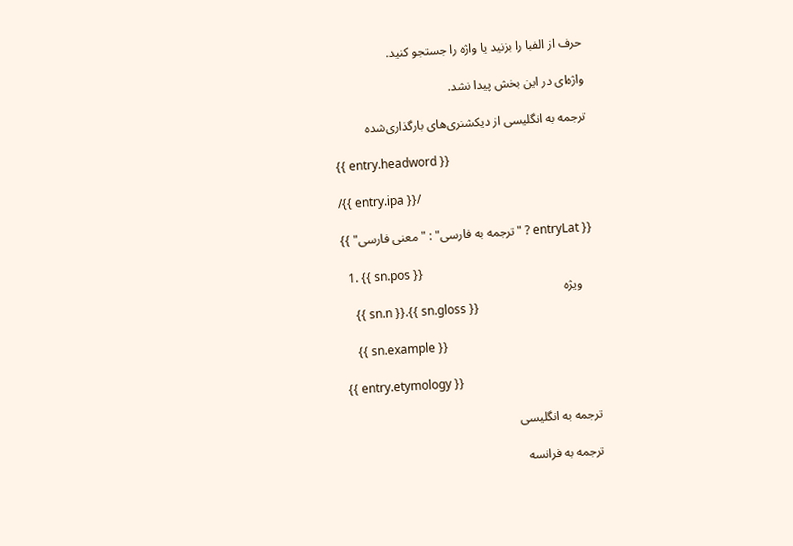حرف از الفبا را بزنید یا واژه را جستجو کنید.

واژه‌ای در این بخش پیدا نشد.

ترجمه به انگلیسی از دیکشنری‌های بارگذاری‌شده

{{ entry.headword }}

/{{ entry.ipa }}/

{{ entryLat ? "ترجمه به فارسی" : "معنی فارسی" }}

  1. {{ sn.pos }}
    ویژه
    {{ sn.n }}.{{ sn.gloss }}

    {{ sn.example }}

{{ entry.etymology }}

ترجمه به انگلیسی

ترجمه به فرانسه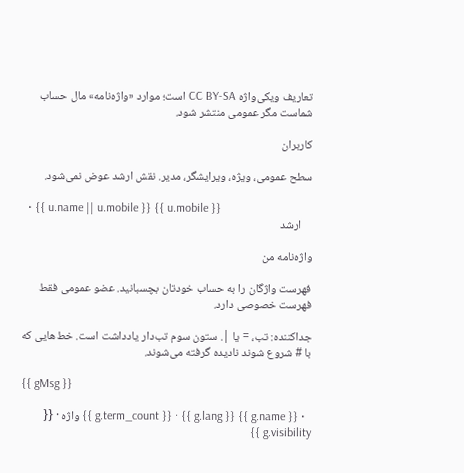تعاریف ویکی‌واژه CC BY-SA است؛ موارد «واژه‌نامه» مال حساب شماست مگر عمومی منتشر شود.

کاربران

سطح عمومی، ویژه، ویرایشگر، مدیر. نقش ارشد عوض نمی‌شود.

  • {{ u.name || u.mobile }} {{ u.mobile }}
    ارشد

واژه‌نامه من

فهرست واژگان را به حساب خودتان بچسبانید. عضو عمومی فقط فهرست خصوصی دارد.

جداکننده: تب، = یا |. ستون سوم تب‌دار یادداشت است. خط‌هایی که با # شروع شوند نادیده گرفته می‌شوند.

{{ gMsg }}

  • {{ g.name }} {{ g.lang }} · {{ g.term_count }} واژه · {{ g.visibility }}